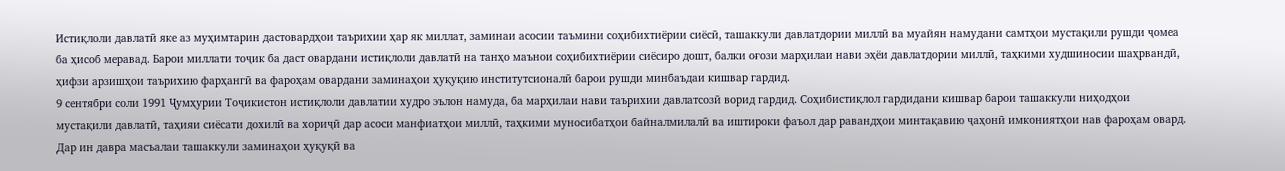Истиқлоли давлатӣ яке аз муҳимтарин дастовардҳои таърихии ҳар як миллат, заминаи асосии таъмини соҳибихтиёрии сиёсӣ, ташаккули давлатдории миллӣ ва муайян намудани самтҳои мустақили рушди ҷомеа ба ҳисоб меравад. Барои миллати тоҷик ба даст овардани истиқлоли давлатӣ на танҳо маънои соҳибихтиёрии сиёсиро дошт, балки оғози марҳилаи нави эҳёи давлатдории миллӣ, таҳкими худшиносии шаҳрвандӣ, ҳифзи арзишҳои таърихию фарҳангӣ ва фароҳам овардани заминаҳои ҳуқуқию институтсионалӣ барои рушди минбаъдаи кишвар гардид.
9 сентябри соли 1991 Ҷумҳурии Тоҷикистон истиқлоли давлатии худро эълон намуда, ба марҳилаи нави таърихии давлатсозӣ ворид гардид. Соҳибистиқлол гардидани кишвар барои ташаккули ниҳодҳои мустақили давлатӣ, таҳияи сиёсати дохилӣ ва хориҷӣ дар асоси манфиатҳои миллӣ, таҳкими муносибатҳои байналмилалӣ ва иштироки фаъол дар равандҳои минтақавию ҷаҳонӣ имкониятҳои нав фароҳам овард. Дар ин давра масъалаи ташаккули заминаҳои ҳуқуқӣ ва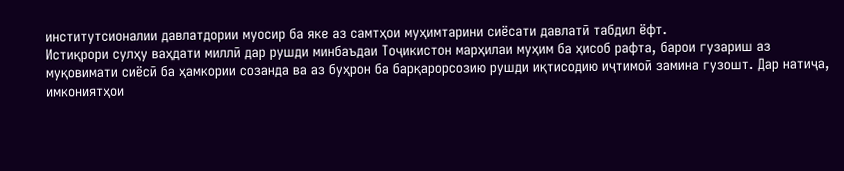институтсионалии давлатдории муосир ба яке аз самтҳои муҳимтарини сиёсати давлатӣ табдил ёфт.
Истиқрори сулҳу ваҳдати миллӣ дар рушди минбаъдаи Тоҷикистон марҳилаи муҳим ба ҳисоб рафта, барои гузариш аз муқовимати сиёсӣ ба ҳамкории созанда ва аз буҳрон ба барқарорсозию рушди иқтисодию иҷтимоӣ замина гузошт. Дар натиҷа, имкониятҳои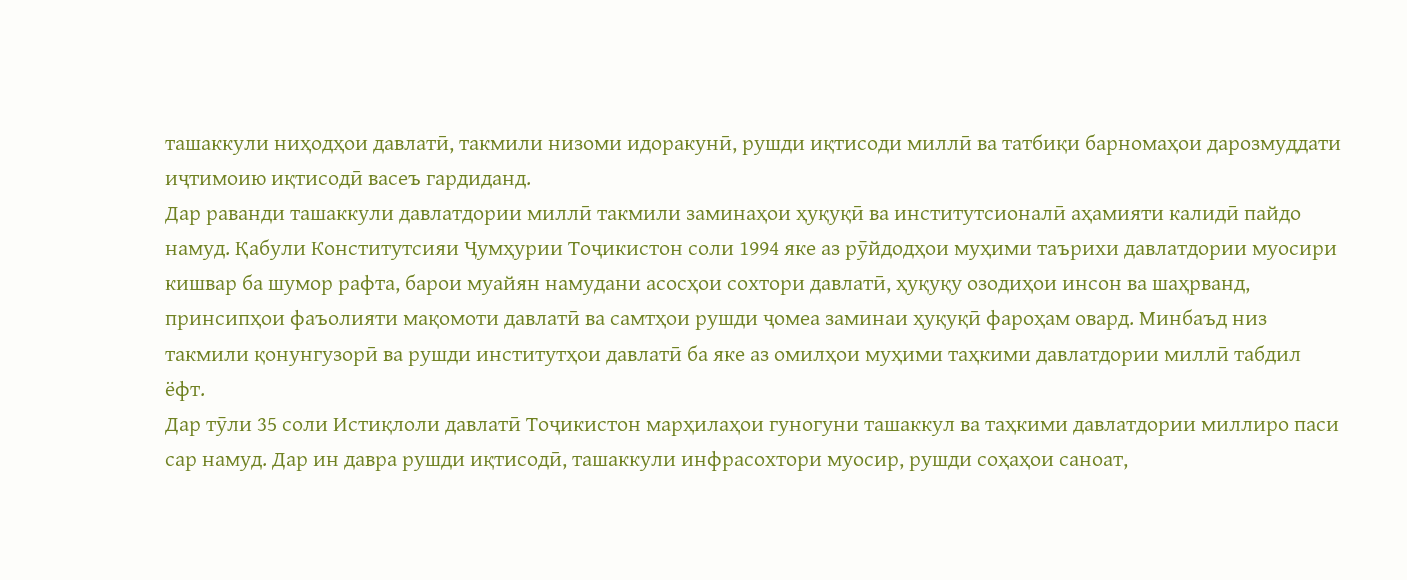ташаккули ниҳодҳои давлатӣ, такмили низоми идоракунӣ, рушди иқтисоди миллӣ ва татбиқи барномаҳои дарозмуддати иҷтимоию иқтисодӣ васеъ гардиданд.
Дар раванди ташаккули давлатдории миллӣ такмили заминаҳои ҳуқуқӣ ва институтсионалӣ аҳамияти калидӣ пайдо намуд. Қабули Конститутсияи Ҷумҳурии Тоҷикистон соли 1994 яке аз рӯйдодҳои муҳими таърихи давлатдории муосири кишвар ба шумор рафта, барои муайян намудани асосҳои сохтори давлатӣ, ҳуқуқу озодиҳои инсон ва шаҳрванд, принсипҳои фаъолияти мақомоти давлатӣ ва самтҳои рушди ҷомеа заминаи ҳуқуқӣ фароҳам овард. Минбаъд низ такмили қонунгузорӣ ва рушди институтҳои давлатӣ ба яке аз омилҳои муҳими таҳкими давлатдории миллӣ табдил ёфт.
Дар тӯли 35 соли Истиқлоли давлатӣ Тоҷикистон марҳилаҳои гуногуни ташаккул ва таҳкими давлатдории миллиро паси сар намуд. Дар ин давра рушди иқтисодӣ, ташаккули инфрасохтори муосир, рушди соҳаҳои саноат,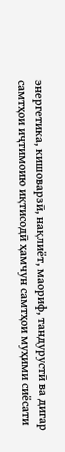энергетика, кишоварзӣ, нақлиёт, маориф, тандурустӣ ва дигар самтҳои иҷтимоию иқтисодӣ ҳамчун самтҳои муҳими сиёсати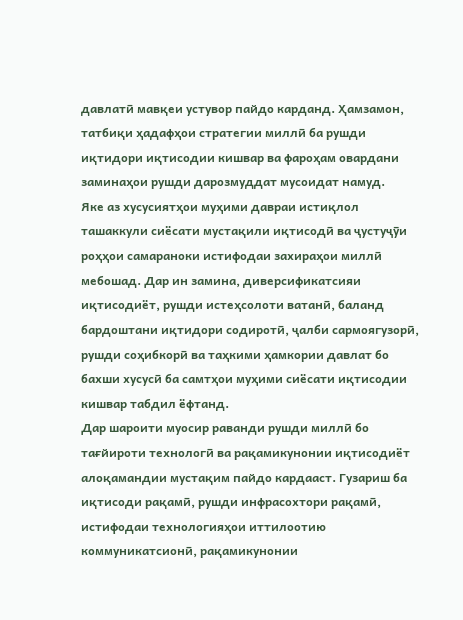давлатӣ мавқеи устувор пайдо карданд. Ҳамзамон, татбиқи ҳадафҳои стратегии миллӣ ба рушди иқтидори иқтисодии кишвар ва фароҳам овардани заминаҳои рушди дарозмуддат мусоидат намуд.
Яке аз хусусиятҳои муҳими давраи истиқлол ташаккули сиёсати мустақили иқтисодӣ ва ҷустуҷӯи роҳҳои самараноки истифодаи захираҳои миллӣ мебошад. Дар ин замина, диверсификатсияи иқтисодиёт, рушди истеҳсолоти ватанӣ, баланд бардоштани иқтидори содиротӣ, ҷалби сармоягузорӣ, рушди соҳибкорӣ ва таҳкими ҳамкории давлат бо бахши хусусӣ ба самтҳои муҳими сиёсати иқтисодии кишвар табдил ёфтанд.
Дар шароити муосир раванди рушди миллӣ бо тағйироти технологӣ ва рақамикунонии иқтисодиёт алоқамандии мустақим пайдо кардааст. Гузариш ба иқтисоди рақамӣ, рушди инфрасохтори рақамӣ, истифодаи технологияҳои иттилоотию коммуникатсионӣ, рақамикунонии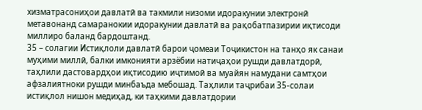хизматрасониҳои давлатӣ ва такмили низоми идоракунии электронӣ метавонанд самаранокии идоракунии давлатӣ ва рақобатпазирии иқтисоди миллиро баланд бардоштанд.
35 – солагии Истиқлоли давлатӣ барои ҷомеаи Тоҷикистон на танҳо як санаи муҳими миллӣ, балки имконияти арзёбии натиҷаҳои рушди давлатдорӣ, таҳлили дастовардҳои иқтисодию иҷтимоӣ ва муайян намудани самтҳои афзалиятноки рушди минбаъда мебошад. Таҳлили таҷрибаи 35-солаи истиқлол нишон медиҳад, ки таҳкими давлатдории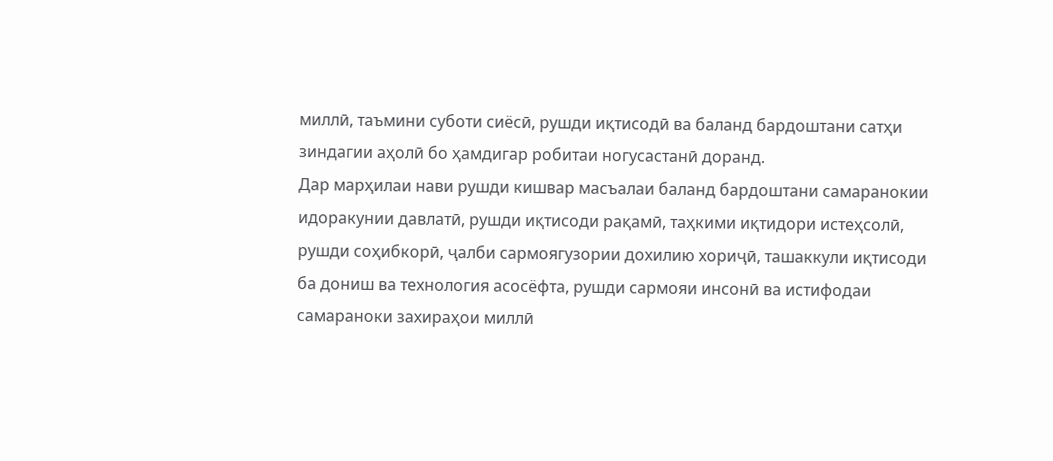миллӣ, таъмини суботи сиёсӣ, рушди иқтисодӣ ва баланд бардоштани сатҳи зиндагии аҳолӣ бо ҳамдигар робитаи ногусастанӣ доранд.
Дар марҳилаи нави рушди кишвар масъалаи баланд бардоштани самаранокии идоракунии давлатӣ, рушди иқтисоди рақамӣ, таҳкими иқтидори истеҳсолӣ, рушди соҳибкорӣ, ҷалби сармоягузории дохилию хориҷӣ, ташаккули иқтисоди ба дониш ва технология асосёфта, рушди сармояи инсонӣ ва истифодаи самараноки захираҳои миллӣ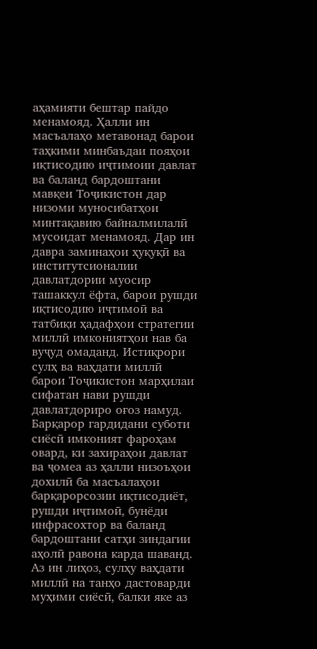аҳамияти бештар пайдо менамояд. Ҳалли ин масъалаҳо метавонад барои таҳкими минбаъдаи пояҳои иқтисодию иҷтимоии давлат ва баланд бардоштани мавқеи Тоҷикистон дар низоми муносибатҳои минтақавию байналмилалӣ мусоидат менамояд. Дар ин давра заминаҳои ҳуқуқӣ ва институтсионалии давлатдории муосир ташаккул ёфта, барои рушди иқтисодию иҷтимоӣ ва татбиқи ҳадафҳои стратегии миллӣ имкониятҳои нав ба вуҷуд омаданд. Истиқрори сулҳ ва ваҳдати миллӣ барои Тоҷикистон марҳилаи сифатан нави рушди давлатдориро оғоз намуд. Барқарор гардидани суботи сиёсӣ имконият фароҳам овард, ки захираҳои давлат ва ҷомеа аз ҳалли низоъҳои дохилӣ ба масъалаҳои барқарорсозии иқтисодиёт, рушди иҷтимоӣ, бунёди инфрасохтор ва баланд бардоштани сатҳи зиндагии аҳолӣ равона карда шаванд. Аз ин лиҳоз, сулҳу ваҳдати миллӣ на танҳо дастоварди муҳими сиёсӣ, балки яке аз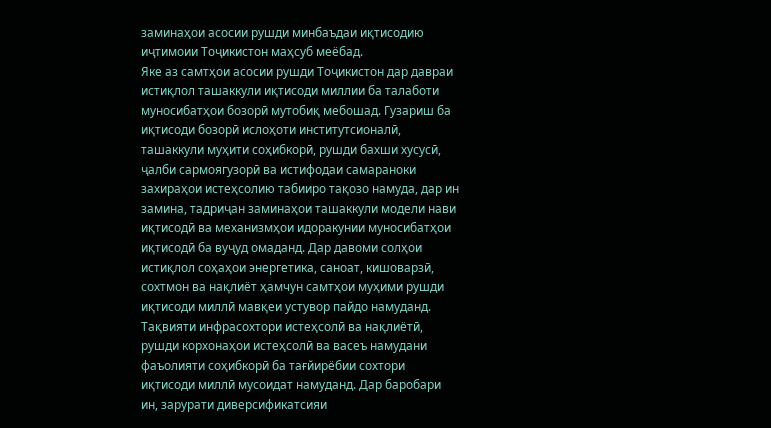заминаҳои асосии рушди минбаъдаи иқтисодию иҷтимоии Тоҷикистон маҳсуб меёбад.
Яке аз самтҳои асосии рушди Тоҷикистон дар давраи истиқлол ташаккули иқтисоди миллии ба талаботи муносибатҳои бозорӣ мутобиқ мебошад. Гузариш ба иқтисоди бозорӣ ислоҳоти институтсионалӣ, ташаккули муҳити соҳибкорӣ, рушди бахши хусусӣ, ҷалби сармоягузорӣ ва истифодаи самараноки захираҳои истеҳсолию табииро тақозо намуда, дар ин замина, тадриҷан заминаҳои ташаккули модели нави иқтисодӣ ва механизмҳои идоракунии муносибатҳои иқтисодӣ ба вуҷуд омаданд. Дар давоми солҳои истиқлол соҳаҳои энергетика, саноат, кишоварзӣ, сохтмон ва нақлиёт ҳамчун самтҳои муҳими рушди иқтисоди миллӣ мавқеи устувор пайдо намуданд. Тақвияти инфрасохтори истеҳсолӣ ва нақлиётӣ, рушди корхонаҳои истеҳсолӣ ва васеъ намудани фаъолияти соҳибкорӣ ба тағйирёбии сохтори иқтисоди миллӣ мусоидат намуданд. Дар баробари ин, зарурати диверсификатсияи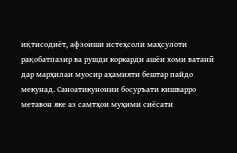иқтисодиёт, афзоиши истеҳсоли маҳсулоти рақобатпазир ва рушди коркарди ашёи хоми ватанӣ дар марҳилаи муосир аҳамияти бештар пайдо мекунад. Саноатикунонии босуръати кишварро метавон яке аз самтҳои муҳими сиёсати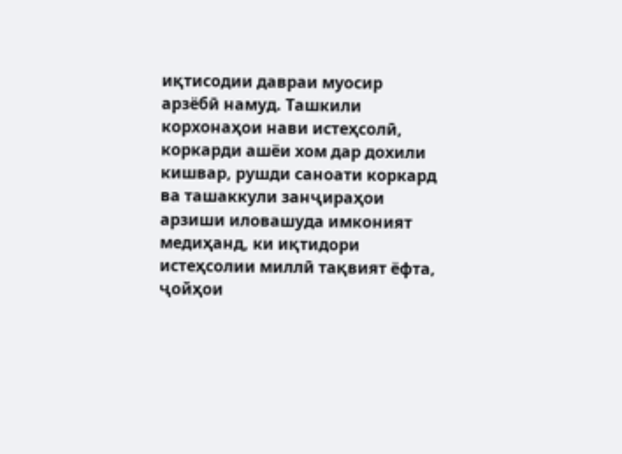иқтисодии давраи муосир арзёбӣ намуд. Ташкили корхонаҳои нави истеҳсолӣ, коркарди ашёи хом дар дохили кишвар, рушди саноати коркард ва ташаккули занҷираҳои арзиши иловашуда имконият медиҳанд, ки иқтидори истеҳсолии миллӣ тақвият ёфта, ҷойҳои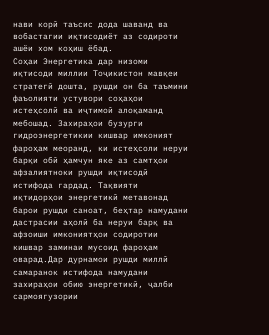нави корӣ таъсис дода шаванд ва вобастагии иқтисодиёт аз содироти ашёи хом коҳиш ёбад.
Соҳаи Энергетика дар низоми иқтисоди миллии Тоҷикистон мавқеи стратегӣ дошта, рушди он ба таъмини фаъолияти устувори соҳаҳои истеҳсолӣ ва иҷтимоӣ алоқаманд мебошад. Захираҳои бузурги гидроэнергетикии кишвар имконият фароҳам меоранд, ки истеҳсоли неруи барқи обӣ ҳамчун яке аз самтҳои афзалиятноки рушди иқтисодӣ истифода гардад. Тақвияти иқтидорҳои энергетикӣ метавонад барои рушди саноат, беҳтар намудани дастрасии аҳолӣ ба неруи барқ ва афзоиши имкониятҳои содиротии кишвар заминаи мусоид фароҳам оварад.Дар дурнамои рушди миллӣ самаранок истифода намудани захираҳои обию энергетикӣ, ҷалби сармоягузории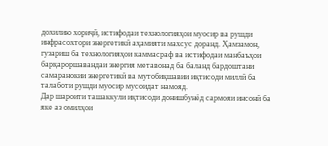дохилию хориҷӣ, истифодаи технологияҳои муосир ва рушди инфрасохтори энергетикӣ аҳамияти махсус доранд. Ҳамзамон, гузариш ба технологияҳои каммасраф ва истифодаи манбаъҳои барқароршавандаи энергия метавонад ба баланд бардоштани самаранокии энергетикӣ ва мутобиқшавии иқтисоди миллӣ ба талаботи рушди муосир мусоидат намояд.
Дар шароити ташаккули иқтисоди донишбунёд сармояи инсонӣ ба яке аз омилҳои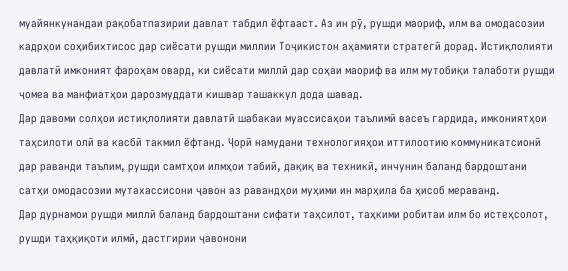муайянкунандаи рақобатпазирии давлат табдил ёфтааст. Аз ин рӯ, рушди маориф, илм ва омодасозии кадрҳои соҳибихтисос дар сиёсати рушди миллии Тоҷикистон аҳамияти стратегӣ дорад. Истиқлолияти давлатӣ имконият фароҳам овард, ки сиёсати миллӣ дар соҳаи маориф ва илм мутобиқи талаботи рушди ҷомеа ва манфиатҳои дарозмуддати кишвар ташаккул дода шавад.
Дар давоми солҳои истиқлолияти давлатӣ шабакаи муассисаҳои таълимӣ васеъ гардида, имкониятҳои таҳсилоти олӣ ва касбӣ такмил ёфтанд. Ҷорӣ намудани технологияҳои иттилоотию коммуникатсионӣ дар раванди таълим, рушди самтҳои илмҳои табиӣ, дақиқ ва техникӣ, инчунин баланд бардоштани сатҳи омодасозии мутахассисони ҷавон аз равандҳои муҳими ин марҳила ба ҳисоб мераванд.
Дар дурнамои рушди миллӣ баланд бардоштани сифати таҳсилот, таҳкими робитаи илм бо истеҳсолот, рушди таҳқиқоти илмӣ, дастгирии ҷавонони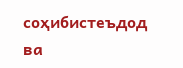соҳибистеъдод ва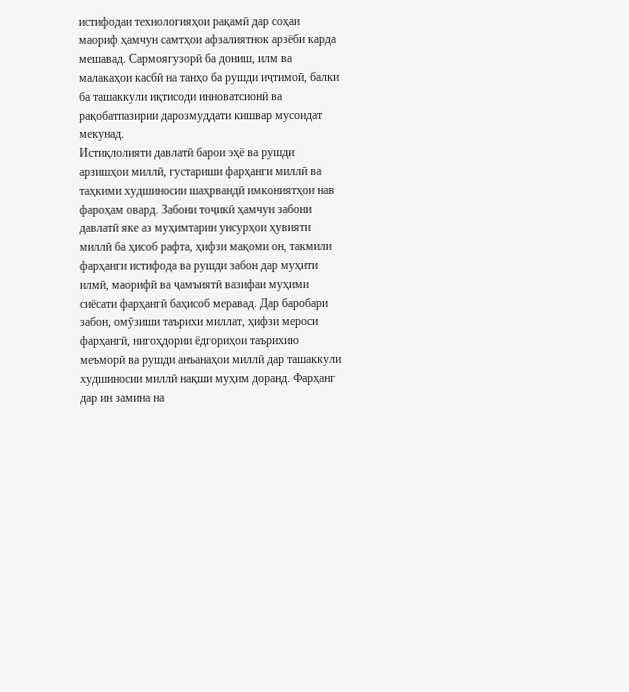истифодаи технологияҳои рақамӣ дар соҳаи маориф ҳамчун самтҳои афзалиятнок арзёби карда мешавад. Сармоягузорӣ ба дониш, илм ва малакаҳои касбӣ на танҳо ба рушди иҷтимоӣ, балки ба ташаккули иқтисоди инноватсионӣ ва рақобатпазирии дарозмуддати кишвар мусоидат мекунад.
Истиқлолияти давлатӣ барои эҳё ва рушди арзишҳои миллӣ, густариши фарҳанги миллӣ ва таҳкими худшиносии шаҳрвандӣ имкониятҳои нав фароҳам овард. Забони тоҷикӣ ҳамчун забони давлатӣ яке аз муҳимтарин унсурҳои ҳувияти миллӣ ба ҳисоб рафта, ҳифзи мақоми он, такмили фарҳанги истифода ва рушди забон дар муҳити илмӣ, маорифӣ ва ҷамъиятӣ вазифаи муҳими сиёсати фарҳангӣ баҳисоб меравад. Дар баробари забон, омӯзиши таърихи миллат, ҳифзи мероси фарҳангӣ, нигоҳдории ёдгориҳои таърихию меъморӣ ва рушди анъанаҳои миллӣ дар ташаккули худшиносии миллӣ нақши муҳим доранд. Фарҳанг дар ин замина на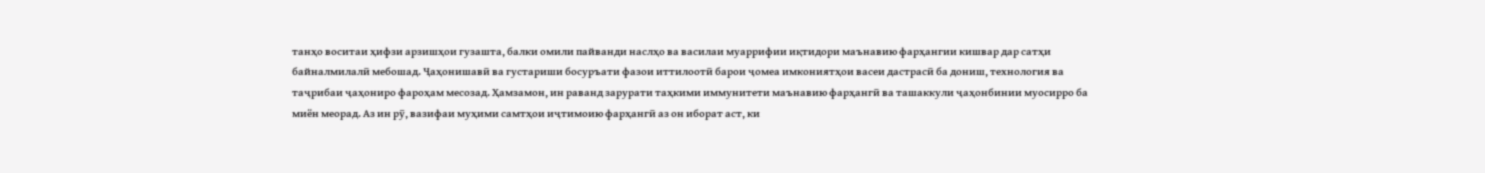танҳо воситаи ҳифзи арзишҳои гузашта, балки омили пайванди наслҳо ва василаи муаррифии иқтидори маънавию фарҳангии кишвар дар сатҳи байналмилалӣ мебошад. Ҷаҳонишавӣ ва густариши босуръати фазои иттилоотӣ барои ҷомеа имкониятҳои васеи дастрасӣ ба дониш, технология ва таҷрибаи ҷаҳониро фароҳам месозад. Ҳамзамон, ин раванд зарурати таҳкими иммунитети маънавию фарҳангӣ ва ташаккули ҷаҳонбинии муосирро ба миён меорад. Аз ин рӯ, вазифаи муҳими самтҳои иҷтимоию фарҳангӣ аз он иборат аст, ки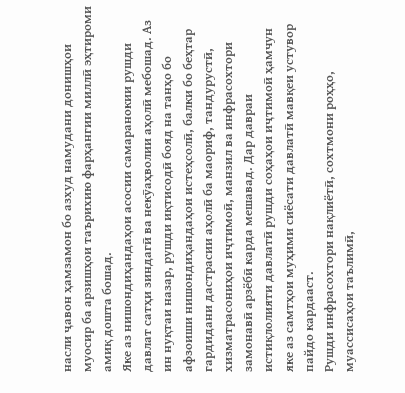насли ҷавон ҳамзамон бо азхуд намудани донишҳои муосир ба арзишҳои таърихию фарҳангии миллӣ эҳтироми амиқ дошта бошад.
Яке аз нишондиҳандаҳои асосии самаранокии рушди давлат сатҳи зиндагӣ ва некӯаҳволии аҳолӣ мебошад. Аз ин нуқтаи назар, рушди иқтисодӣ бояд на танҳо бо афзоиши нишондиҳандаҳои истеҳсолӣ, балки бо беҳтар гардидани дастрасии аҳолӣ ба маориф, тандурустӣ, хизматрасониҳои иҷтимоӣ, манзил ва инфрасохтори замонавӣ арзёбӣ карда мешавад. Дар давраи истиқлолияти давлатӣ рушди соҳаҳои иҷтимоӣ ҳамчун яке аз самтҳои муҳими сиёсати давлатӣ мавқеи устувор пайдо кардааст.
Рушди инфрасохтори нақлиётӣ, сохтмони роҳҳо, муассисаҳои таълимӣ,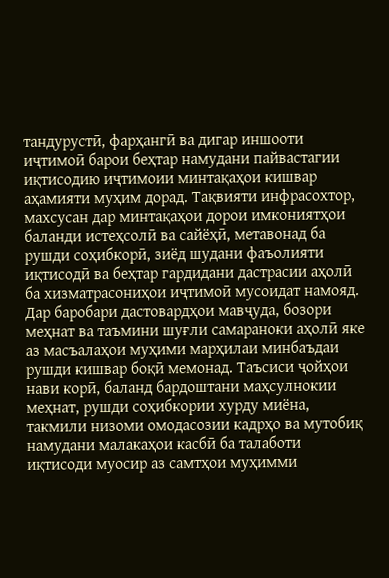тандурустӣ, фарҳангӣ ва дигар иншооти иҷтимоӣ барои беҳтар намудани пайвастагии иқтисодию иҷтимоии минтақаҳои кишвар аҳамияти муҳим дорад. Тақвияти инфрасохтор, махсусан дар минтақаҳои дорои имкониятҳои баланди истеҳсолӣ ва сайёҳӣ, метавонад ба рушди соҳибкорӣ, зиёд шудани фаъолияти иқтисодӣ ва беҳтар гардидани дастрасии аҳолӣ ба хизматрасониҳои иҷтимоӣ мусоидат намояд.
Дар баробари дастовардҳои мавҷуда, бозори меҳнат ва таъмини шуғли самараноки аҳолӣ яке аз масъалаҳои муҳими марҳилаи минбаъдаи рушди кишвар боқӣ мемонад. Таъсиси ҷойҳои нави корӣ, баланд бардоштани маҳсулнокии меҳнат, рушди соҳибкории хурду миёна, такмили низоми омодасозии кадрҳо ва мутобиқ намудани малакаҳои касбӣ ба талаботи иқтисоди муосир аз самтҳои муҳимми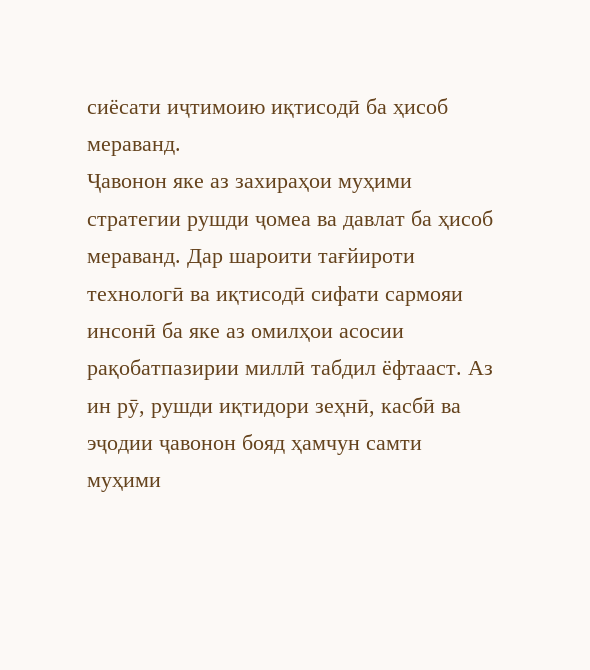сиёсати иҷтимоию иқтисодӣ ба ҳисоб мераванд.
Ҷавонон яке аз захираҳои муҳими стратегии рушди ҷомеа ва давлат ба ҳисоб мераванд. Дар шароити тағйироти технологӣ ва иқтисодӣ сифати сармояи инсонӣ ба яке аз омилҳои асосии рақобатпазирии миллӣ табдил ёфтааст. Аз ин рӯ, рушди иқтидори зеҳнӣ, касбӣ ва эҷодии ҷавонон бояд ҳамчун самти муҳими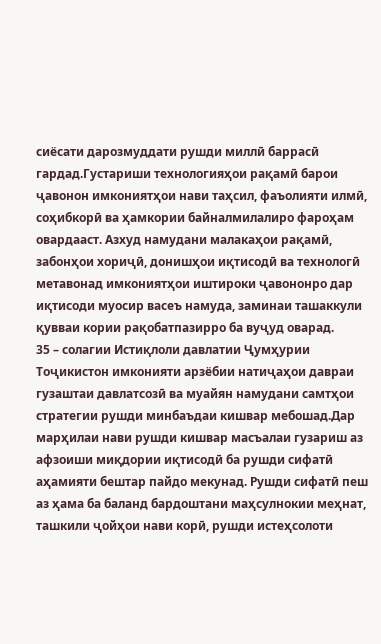сиёсати дарозмуддати рушди миллӣ баррасӣ гардад.Густариши технологияҳои рақамӣ барои ҷавонон имкониятҳои нави таҳсил, фаъолияти илмӣ, соҳибкорӣ ва ҳамкории байналмилалиро фароҳам овардааст. Азхуд намудани малакаҳои рақамӣ, забонҳои хориҷӣ, донишҳои иқтисодӣ ва технологӣ метавонад имкониятҳои иштироки ҷавононро дар иқтисоди муосир васеъ намуда, заминаи ташаккули қувваи кории рақобатпазирро ба вуҷуд оварад.
35 – солагии Истиқлоли давлатии Ҷумҳурии Тоҷикистон имконияти арзёбии натиҷаҳои давраи гузаштаи давлатсозӣ ва муайян намудани самтҳои стратегии рушди минбаъдаи кишвар мебошад.Дар марҳилаи нави рушди кишвар масъалаи гузариш аз афзоиши миқдории иқтисодӣ ба рушди сифатӣ аҳамияти бештар пайдо мекунад. Рушди сифатӣ пеш аз ҳама ба баланд бардоштани маҳсулнокии меҳнат, ташкили ҷойҳои нави корӣ, рушди истеҳсолоти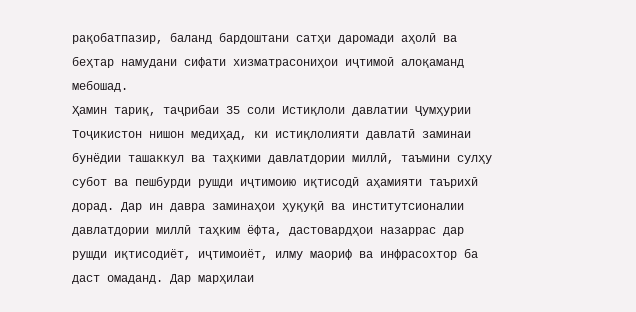рақобатпазир, баланд бардоштани сатҳи даромади аҳолӣ ва беҳтар намудани сифати хизматрасониҳои иҷтимоӣ алоқаманд мебошад.
Ҳамин тариқ, таҷрибаи 35 соли Истиқлоли давлатии Ҷумҳурии Тоҷикистон нишон медиҳад, ки истиқлолияти давлатӣ заминаи бунёдии ташаккул ва таҳкими давлатдории миллӣ, таъмини сулҳу субот ва пешбурди рушди иҷтимоию иқтисодӣ аҳамияти таърихӣ дорад. Дар ин давра заминаҳои ҳуқуқӣ ва институтсионалии давлатдории миллӣ таҳким ёфта, дастовардҳои назаррас дар рушди иқтисодиёт, иҷтимоиёт, илму маориф ва инфрасохтор ба даст омаданд. Дар марҳилаи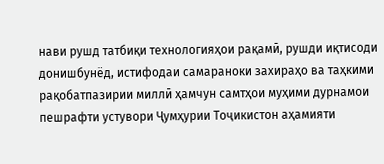нави рушд татбиқи технологияҳои рақамӣ, рушди иқтисоди донишбунёд, истифодаи самараноки захираҳо ва таҳкими рақобатпазирии миллӣ ҳамчун самтҳои муҳими дурнамои пешрафти устувори Ҷумҳурии Тоҷикистон аҳамияти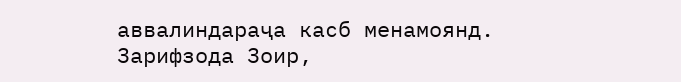аввалиндараҷа касб менамоянд.
Зарифзода Зоир,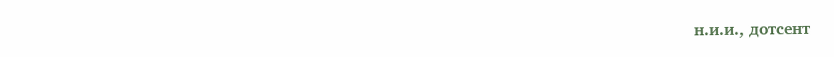н.и.и., дотсент